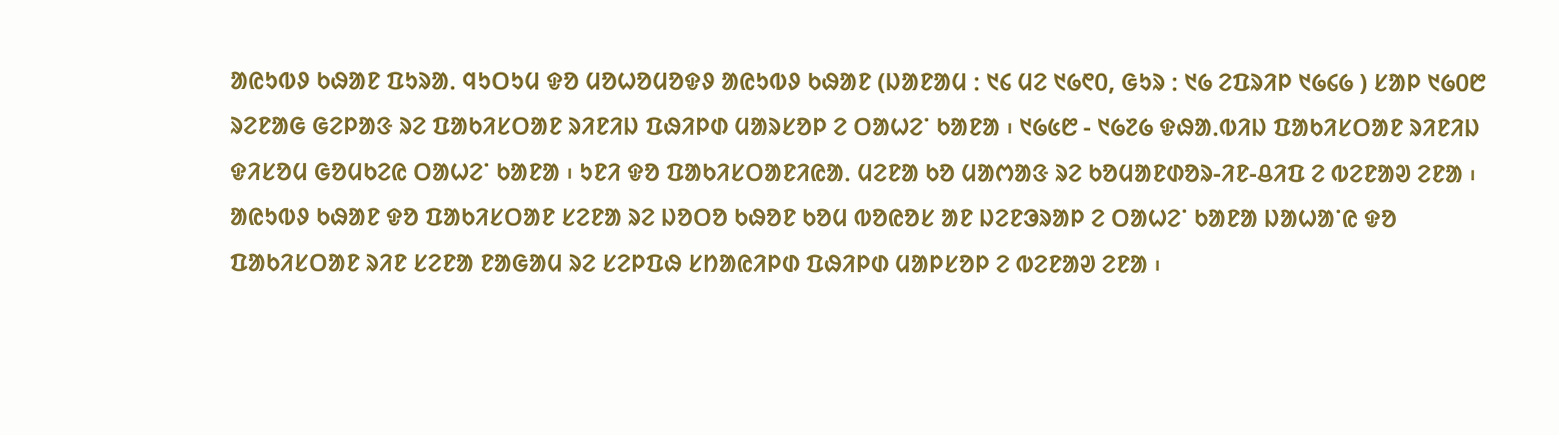ᱟᱭᱩᱵᱽ ᱠᱷᱟᱱ ᱯᱩᱨᱟᱹ ᱧᱩᱛᱩᱢ ᱫᱚ ᱢᱚᱦᱚᱢᱚᱫᱽ ᱟᱭᱩᱵᱽ ᱠᱷᱟᱱ (ᱡᱟᱱᱟᱢ ᱺ ᱑᱔ ᱢᱮ ᱑᱙᱖᱐, ᱜᱩᱨ ᱺ ᱑᱙ ᱮᱯᱨᱤᱞ ᱑᱙᱔᱙ ) ᱥᱟᱞ ᱑᱙᱐᱘ ᱨᱮᱱᱟᱜ ᱜᱮᱞᱟᱝ ᱨᱮ ᱯᱟᱠᱤᱥᱛᱟᱱ ᱨᱤᱱᱤᱡ ᱯᱷᱤᱞᱰ ᱢᱟᱨᱥᱚᱞ ᱮ ᱛᱟᱦᱮᱸ ᱠᱟᱱᱟ ᱾ ᱑᱙᱕᱘ - ᱑᱙᱗᱙ ᱫᱷᱟᱹᱵᱤᱡ ᱯᱟᱠᱤᱥᱛᱟᱱ ᱨᱤᱱᱤᱡ ᱫᱤᱥᱚᱢ ᱜᱚᱢᱠᱮᱭ ᱛᱟᱦᱮᱸ ᱠᱟᱱᱟ ᱾ ᱩᱱᱤ ᱫᱚ ᱯᱟᱠᱤᱥᱛᱟᱱᱤᱭᱟᱹ ᱢᱮᱱᱟ ᱠᱚ ᱢᱟᱬᱟᱝ ᱨᱮ ᱠᱚᱢᱟᱱᱰᱚᱨ-ᱤᱱ-ᱪᱤᱯ ᱮ ᱵᱮᱱᱟᱣ ᱮᱱᱟ ᱾ ᱟᱭᱩᱵᱽ ᱠᱷᱟᱱ ᱫᱚ ᱯᱟᱠᱤᱥᱛᱟᱱ ᱥᱮᱱᱟ ᱨᱮ ᱡᱚᱛᱚ ᱠᱷᱚᱱ ᱠᱚᱢ ᱵᱚᱭᱚᱥ ᱟᱱ ᱡᱮᱱᱳᱨᱟᱞ ᱮ ᱛᱟᱦᱮᱸ ᱠᱟᱱᱟ ᱡᱟᱦᱟᱸᱭ ᱫᱚ ᱯᱟᱠᱤᱥᱛᱟᱱ ᱨᱤᱱ ᱥᱮᱱᱟ ᱱᱟᱜᱟᱢ ᱨᱮ ᱥᱮᱞᱯᱷ ᱥᱴᱟᱭᱤᱞᱰ ᱯᱷᱤᱞᱰ ᱢᱟᱞᱥᱚᱞ ᱮ ᱵᱮᱱᱟᱣ ᱮᱱᱟ ᱾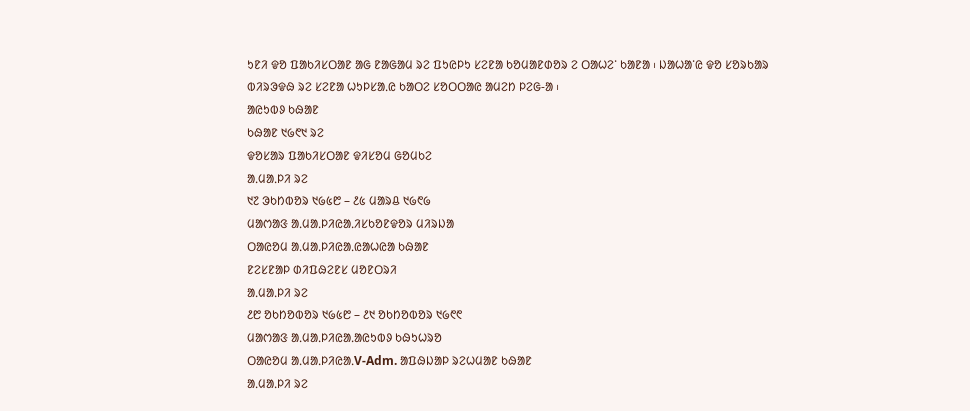ᱩᱱᱤ ᱫᱚ ᱯᱟᱠᱤᱥᱛᱟᱱ ᱟᱜ ᱱᱟᱜᱟᱢ ᱨᱮ ᱯᱩᱭᱞᱩ ᱥᱮᱱᱟ ᱠᱚᱢᱟᱱᱰᱚᱨ ᱮ ᱛᱟᱦᱮᱸ ᱠᱟᱱᱟ ᱾ ᱡᱟᱦᱟᱸᱭ ᱫᱚ ᱥᱚᱨᱠᱟᱨ ᱵᱤᱨᱳᱫᱷ ᱨᱮ ᱥᱮᱱᱟ ᱦᱩᱞᱥᱟᱹᱭ ᱠᱟᱛᱮ ᱥᱚᱛᱛᱟᱭ ᱟᱢᱮᱴ ᱞᱮᱜ-ᱟ ᱾
ᱟᱭᱩᱵᱽ ᱠᱷᱟᱱ
ᱠᱷᱟᱱ ᱑᱙᱖᱑ ᱨᱮ
ᱫᱚᱥᱟᱨ ᱯᱟᱠᱤᱥᱛᱟᱱ ᱫᱤᱥᱚᱢ ᱜᱚᱢᱠᱮ
ᱟᱹᱢᱟᱹᱞᱤ ᱨᱮ
᱑᱗ ᱳᱠᱴᱵᱚᱨ ᱑᱙᱕᱘ – ᱒᱕ ᱢᱟᱨᱪ ᱑᱙᱖᱙
ᱢᱟᱬᱟᱝ ᱟᱹᱢᱟᱹᱞᱤᱭᱟᱹᱤᱥᱠᱚᱱᱫᱚᱨ ᱢᱤᱨᱡᱟ
ᱛᱟᱭᱚᱢ ᱟᱹᱢᱟᱹᱞᱤᱭᱟᱹᱭᱟᱦᱭᱟ ᱠᱷᱟᱱ
ᱱᱮᱥᱱᱟᱞ ᱰᱤᱯᱷᱮᱱᱥ ᱢᱚᱱᱛᱨᱤ
ᱟᱹᱢᱟᱹᱞᱤ ᱨᱮ
᱒᱘ ᱚᱠᱴᱚᱵᱚᱨ ᱑᱙᱕᱘ – ᱒᱑ ᱚᱠᱴᱚᱵᱚᱨ ᱑᱙᱖᱖
ᱢᱟᱬᱟᱝ ᱟᱹᱢᱟᱹᱞᱤᱭᱟᱹᱟᱭᱩᱵᱽ ᱠᱷᱩᱦᱨᱚ
ᱛᱟᱭᱚᱢ ᱟᱹᱢᱟᱹᱞᱤᱭᱟᱹV-Adm. ᱟᱯᱷᱡᱟᱞ ᱨᱮᱦᱢᱟᱱ ᱠᱷᱟᱱ
ᱟᱹᱢᱟᱹᱞᱤ ᱨᱮ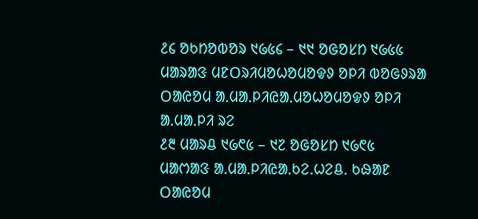᱒᱔ ᱚᱠᱴᱚᱵᱚᱨ ᱑᱙᱕᱔ – ᱑᱑ ᱚᱜᱚᱥᱴ ᱑᱙᱕᱕
ᱢᱟᱨᱟᱝ ᱢᱱᱛᱨᱤᱢᱚᱦᱚᱢᱚᱫᱽ ᱚᱞᱤ ᱵᱚᱜᱽᱨᱟ
ᱛᱟᱭᱚᱢ ᱟᱹᱢᱟᱹᱞᱤᱭᱟᱹᱢᱚᱦᱚᱢᱚᱫᱽ ᱚᱞᱤ
ᱟᱹᱢᱟᱹᱞᱤ ᱨᱮ
᱒᱓ ᱢᱟᱨᱪ ᱑᱙᱖᱕ – ᱑᱗ ᱚᱜᱚᱥᱴ ᱑᱙᱖᱕
ᱢᱟᱬᱟᱝ ᱟᱹᱢᱟᱹᱞᱤᱭᱟᱹᱠᱮ.ᱦᱮᱪ. ᱠᱷᱟᱱ
ᱛᱟᱭᱚᱢ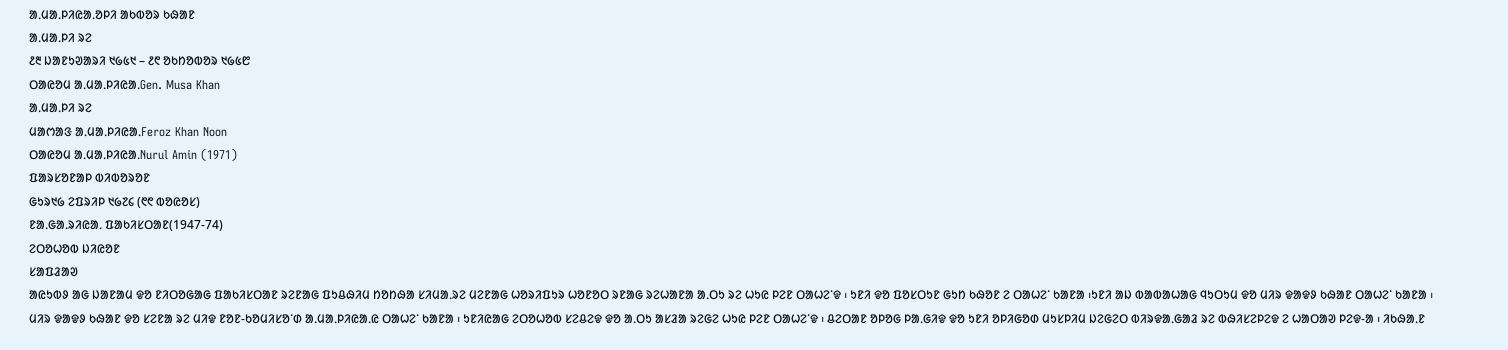ᱟᱹᱢᱟᱹᱞᱤᱭᱟᱹᱚᱞᱤ ᱟᱠᱵᱚᱨ ᱠᱷᱟᱱ
ᱟᱹᱢᱟᱹᱞᱤ ᱨᱮ
᱒᱓ ᱡᱟᱱᱩᱣᱟᱨᱤ ᱑᱙᱕᱑ – ᱒᱖ ᱚᱠᱴᱚᱵᱚᱨ ᱑᱙᱕᱘
ᱛᱟᱭᱚᱢ ᱟᱹᱢᱟᱹᱞᱤᱭᱟᱹGen. Musa Khan
ᱟᱹᱢᱟᱹᱞᱤ ᱨᱮ
ᱢᱟᱬᱟᱝ ᱟᱹᱢᱟᱹᱞᱤᱭᱟᱹFeroz Khan Noon
ᱛᱟᱭᱚᱢ ᱟᱹᱢᱟᱹᱞᱤᱭᱟᱹNurul Amin (1971)
ᱯᱟᱨᱥᱚᱱᱟᱞ ᱵᱤᱵᱚᱨᱚᱱ
ᱜᱩᱨ᱑᱙ ᱮᱯᱨᱤᱞ ᱑᱙᱗᱔ (᱖᱖ ᱵᱚᱭᱚᱥ)
ᱱᱟᱹᱜᱟᱹᱨᱤᱭᱟᱹ ᱯᱟᱠᱤᱥᱛᱟᱱ(1947-74)
ᱮᱛᱚᱦᱚᱵ ᱡᱤᱭᱚᱱ
ᱥᱟᱯᱲᱟᱣ
ᱟᱭᱩᱵᱽ ᱟᱜ ᱡᱟᱱᱟᱢ ᱫᱚ ᱱᱤᱛᱚᱜᱟᱜ ᱯᱟᱠᱤᱥᱛᱟᱱ ᱨᱮᱱᱟᱜ ᱯᱩᱪᱷᱤᱢ ᱴᱚᱴᱷᱟ ᱥᱤᱢᱟᱹᱨᱮ ᱢᱮᱱᱟᱜ ᱦᱚᱨᱤᱯᱩᱨ ᱦᱚᱱᱚᱛ ᱨᱱᱟᱜ ᱨᱮᱦᱟᱱᱟ ᱟᱹᱛᱩ ᱨᱮ ᱦᱩᱭ ᱞᱮᱱ ᱛᱟᱦᱮᱸᱫ ᱾ ᱩᱱᱤ ᱫᱚ ᱯᱚᱥᱛᱩᱱ ᱜᱩᱴ ᱠᱷᱚᱱ ᱮ ᱛᱟᱦᱮᱸ ᱠᱟᱱᱟ ᱾ᱩᱱᱤ ᱟᱡ ᱵᱟᱵᱟᱦᱟᱜ ᱧᱩᱛᱩᱢ ᱫᱚ ᱢᱤᱨ ᱫᱟᱫᱽ ᱠᱷᱟᱱ ᱛᱟᱦᱮᱸ ᱠᱟᱱᱟ ᱾ ᱢᱤᱨ ᱫᱟᱫᱽ ᱠᱷᱟᱱ ᱫᱚ ᱥᱮᱱᱟ ᱨᱮ ᱢᱤᱫ ᱱᱚᱱ-ᱠᱚᱢᱤᱥᱚᱸᱰ ᱟᱹᱢᱟᱹᱞᱤᱭᱟᱹᱭ ᱛᱟᱦᱮᱸ ᱠᱟᱱᱟ ᱾ ᱩᱱᱤᱭᱟᱜ ᱮᱛᱚᱦᱚᱵ ᱥᱮᱪᱮᱫ ᱫᱚ ᱟᱹᱛᱩ ᱟᱥᱲᱟ ᱨᱮᱜᱮ ᱦᱩᱭ ᱞᱮᱱ ᱛᱟᱦᱮᱸᱫ ᱾ ᱪᱮᱛᱟᱱ ᱚᱞᱚᱜ ᱞᱟᱹᱜᱤᱫ ᱫᱚ ᱩᱱᱤ ᱚᱞᱤᱜᱚᱰ ᱢᱩᱥᱞᱤᱢ ᱡᱮᱜᱮᱛ ᱵᱤᱨᱫᱟᱹᱜᱟᱲ ᱨᱮ ᱵᱷᱤᱥᱮᱞᱮᱫ ᱮ ᱦᱟᱛᱟᱣ ᱞᱮᱫ-ᱟ ᱾ ᱤᱠᱷᱟᱹᱱ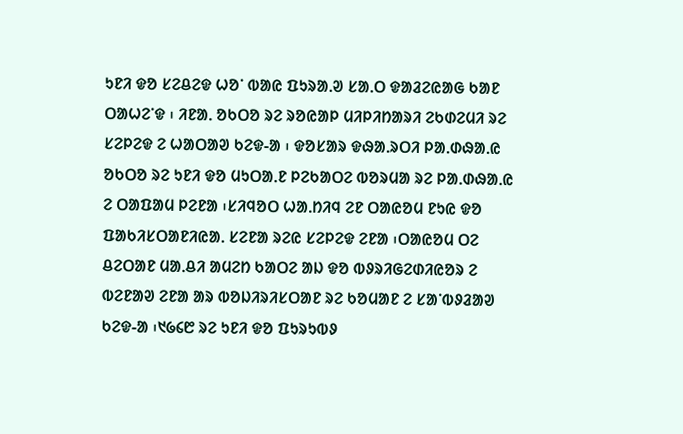ᱩᱱᱤ ᱫᱚ ᱥᱮᱪᱮᱫ ᱦᱚᱸ ᱵᱟᱭ ᱯᱩᱨᱟᱹᱣ ᱥᱟᱹᱛ ᱫᱟᱲᱮᱭᱟᱜ ᱠᱟᱱ ᱛᱟᱦᱮᱸᱫ ᱾ ᱤᱱᱟᱹ ᱚᱠᱛᱚ ᱨᱮ ᱨᱚᱭᱟᱞ ᱢᱤᱞᱤᱴᱟᱨᱤ ᱮᱠᱰᱮᱢᱤ ᱨᱮ ᱥᱮᱞᱮᱫ ᱮ ᱦᱟᱛᱟᱣ ᱠᱮᱫ-ᱟ ᱾ ᱫᱚᱥᱟᱨ ᱫᱷᱟᱹᱨᱛᱤ ᱞᱟᱹᱰᱷᱟᱹᱭ ᱚᱠᱛᱚ ᱨᱮ ᱩᱱᱤ ᱫᱚ ᱢᱩᱛᱟᱹᱱ ᱞᱮᱠᱟᱛᱮ ᱵᱚᱨᱢᱟ ᱨᱮ ᱞᱟᱹᱰᱷᱟᱹᱭ ᱮ ᱛᱟᱯᱟᱢ ᱞᱮᱱᱟ ᱾ᱥᱤᱧᱚᱛ ᱦᱟᱹᱴᱤᱧ ᱮᱱ ᱛᱟᱭᱚᱢ ᱱᱩᱭ ᱫᱚ ᱯᱟᱠᱤᱥᱛᱟᱱᱤᱭᱟᱹ ᱥᱮᱱᱟ ᱨᱮᱭ ᱥᱮᱞᱮᱫ ᱮᱱᱟ ᱾ᱛᱟᱭᱚᱢ ᱛᱮ ᱪᱮᱛᱟᱱ ᱢᱟᱹᱪᱤ ᱟᱢᱮᱴ ᱠᱟᱛᱮ ᱟᱡ ᱫᱚ ᱵᱽᱨᱤᱜᱮᱰᱤᱭᱚᱨ ᱮ ᱵᱮᱱᱟᱣ ᱮᱱᱟ ᱟᱨ ᱵᱚᱡᱤᱨᱤᱥᱛᱟᱱ ᱨᱮ ᱠᱚᱢᱟᱱ ᱮ ᱥᱟᱸᱵᱽᱲᱟᱣ ᱠᱮᱫ-ᱟ ᱾᱑᱙᱔᱘ ᱨᱮ ᱩᱱᱤ ᱫᱚ ᱯᱩᱨᱩᱵᱽ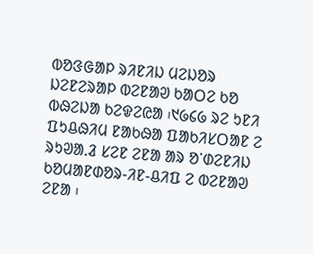ᱵᱚᱝᱜᱟᱞ ᱨᱤᱱᱤᱡ ᱢᱮᱡᱚᱨ ᱡᱮᱱᱮᱨᱟᱞ ᱵᱮᱱᱟᱣ ᱠᱟᱛᱮ ᱠᱚ ᱵᱷᱮᱡᱟ ᱠᱮᱫᱮᱭᱟ ᱾᱑᱙᱔᱙ ᱨᱮ ᱩᱱᱤ ᱯᱩᱪᱷᱤᱢ ᱱᱟᱠᱷᱟ ᱯᱟᱠᱤᱥᱛᱟᱱ ᱮ ᱨᱩᱣᱟᱹᱲ ᱥᱮᱱ ᱮᱱᱟ ᱟᱨ ᱚᱸᱰᱮᱱᱤᱡ ᱠᱚᱢᱟᱱᱰᱚᱨ-ᱤᱱ-ᱪᱤᱯ ᱮ ᱵᱮᱱᱟᱣ ᱮᱱᱟ ᱾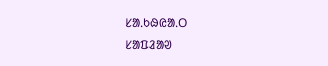ᱥᱟᱹᱠᱷᱭᱟᱹᱛ
ᱥᱟᱯᱲᱟᱣ